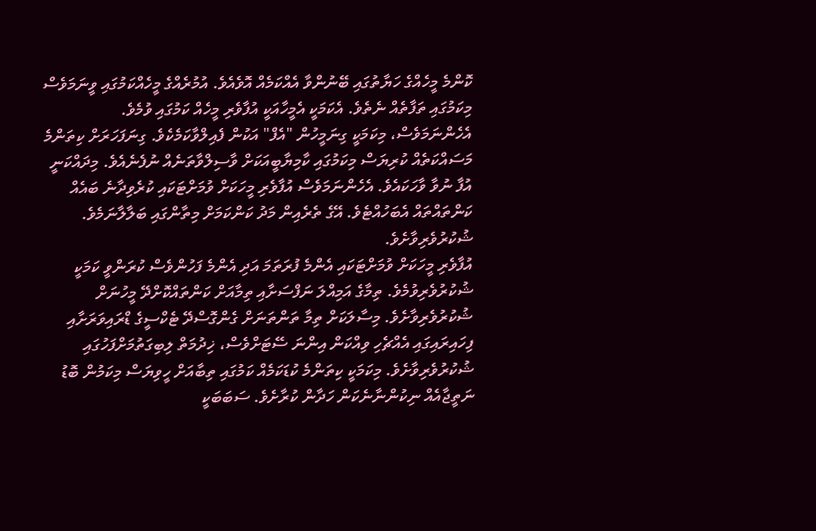ކޮންމެ މީހެއްގެ ހަޔާތުގައި ބޭނުންވާ އެއްކަމެއް އޮވެއެވެ. އުމުރެއްގެ މީހެއްކަމުގައި ވީނަމަވެސް މިކަމުގައި ތަފާތެއް ނެތެވެ. އެކަމަކީ އެމީހާއަކީ އުފާވެރި މީހެއް ކަމުގައި ވުމެވެ.
އެހެންނަމަވެސް، މިކަމަކީ ގިނަމީހުން "އެފް" އަކުން ފެއިލްވާކަމެކެވެ. ގިނަފަހަރަށް ކިތަންމެ މަސައްކަތެއް ކުރިޔަސް މިކަމުގައި ކާމިޔާބީއަކަށް ވާސިލްވާތަނެއް ނުފެނެއެވެ. މިދައްކަނީ އުފާ ނުވާ ވާހަކައެވެ. އެހެންނަމަވެސް އުފާވެރި މީހަކަށް ވުމަށްޓަކައި ކުރެވިދާނެ ބައެއް ކަންތައްތައް އެބަހުއްޓެވެ. އޭގެ ތެރެއިން މަދު ކަންކަމަށް މިތާންގައި ބަލާލާނަމެވެ.
ޝުކުރުވެރިވާށެވެ.
އުފާވެރި މީހަކަށް ވުމަށްޓަކައި އެންމެ ފުރަތަމަ އަދި އެންމެ ފަހުންވެސް ކުރަންވީ ކަމަކީ ޝުކުރުވެރިވުމެވެ. ތިމާގެ އަމިއްލަ ނަފްސަށާއި ތިމާއަށް ކަންތައްކޮށްދޭ މީހުނަށް ޝުކުރުވެރިވާށެވެ. މިސާލަކަށް ތިމާ ތަންތަނަށް ގެންގޮސްދޭ ޓެކްސީގެ ޑްރައިވަރަށާއި ފިހައިރައިގައި އެއްޗެހި ވިއްކަން އިންނަ ސޭޓަށްވެސް، ޚިދުމަތް ލިބިގަތުމަށްފަހުގައި ޝުކުރުވެރިވާށެވެ. މިކަމަކީ ކިތަންމެ ކުޑަކަމެއް ކަމުގައި ތިބާއަށް ހީވިޔަސް މިކަމުން ބޮޑު ނަތީޖާއެއް ނިކުންނާނެކަން ހަދާން ކުރާށެވެ. ސަބަބަކީ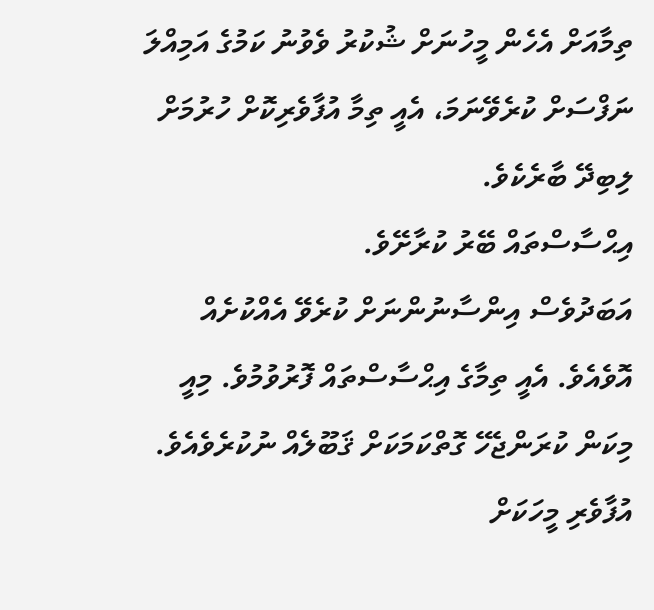ތިމާއަށް އެހެން މީހުނަށް ޝުކުރު ވެވުނު ކަމުގެ އަމިއްލަ ނަފްސަށް ކުރެވޭނަމަ، އެއީ ތިމާ އުފާވެރިކޮށް ހުރުމަށް ލިބިދޭ ބާރެކެވެ.
އިޙްސާސްތައް ބޭރު ކުރާށޭވެ.
އަބަދުވެސް އިންސާނުންނަށް ކުރެވޭ އެއްކުށެއް އޮވެއެވެ. އެއީ ތިމާގެ އިޙްސާސްތައް ފޮރުވުމުވެ. މިއީ މިކަން ކުރަންޖެހޭ ގޮތްކަމަކަށް ޤަބޫލެއް ނުކުރެވެއެވެ. އުފާވެރި މީހަކަށް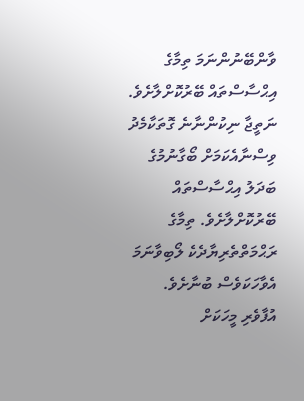ވާންބޭނުންނަމަ ތިމާގެ އިޙްސާސްތައް ބޭރުކޮށްލާށެވެ. ނަތީޖާ ނިކުންނާނެ ގޮތަކާމެދު ވިސްނާއެކަމަށް ބޯގާނުމުގެ ބަދަލު އިޙްސާސްތައް ބޭރުކޮށްލާށެވެ. ތިމާގެ ރަޙްމަތްތެރިޔާދެކެ ލޯބިވާނަމަ އެވާހަކަވެސް ބުނާށެވެ. އުފާވެރި މީހަކަށް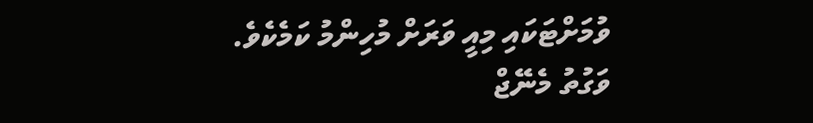ވުމަށްޓަކައި މިއީ ވަރަށް މުހިންމު ކަމެކެވެ.
ވަގުތު މެނޭޖް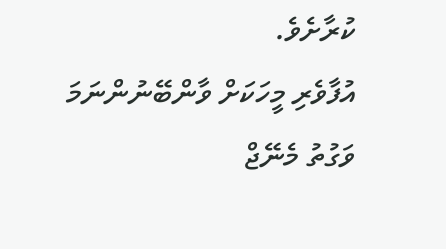ކުރާށެވެ.
އުފާވެރި މީހަކަށް ވާންބޭނުންނަމަ ވަގުތު މެނޭޖް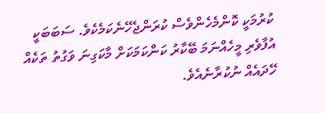ކުރުމަކީ ކޮންމެހެންވެސް ކުރަންޖެހޭނެކަމެކެވެ. ސަބަބަކީ އުފާވެރި މީހެއްނަމަ ބޭކާރު ކަންކަމަކަށް މާކަގިނަ ވަގުތު ތަކެއް ހޭދައެއް ނުކުރާނެއެވެ.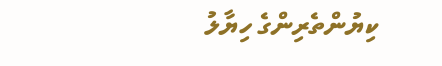ކިޔުންތެރިންގެ ހިޔާލު